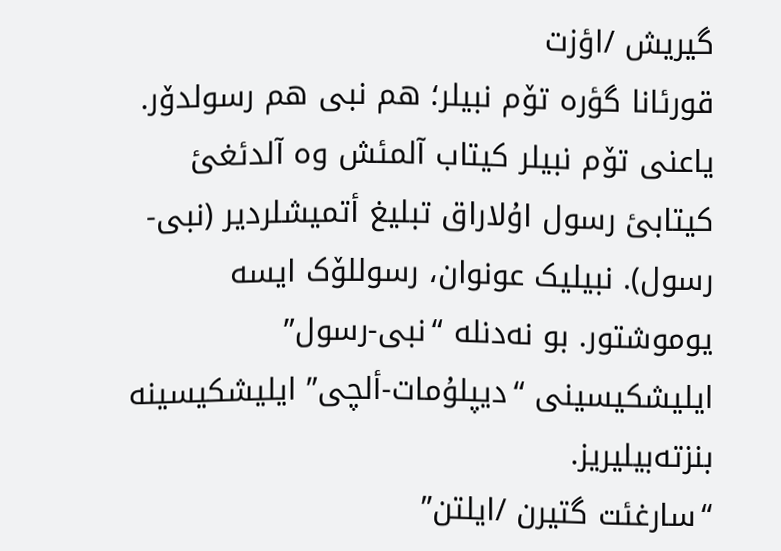گیریش /اؤزت
قورئانا گؤرە تۆم نبیلر؛ هم نبی هم رسولدۆر. یاعنی تۆم نبیلر کیتاب آلمئش وە آلدئغئ کیتابئ رسول اۇلاراق تبلیغ أتمیشلردیر (نبی-رسول). نبیلیک عونوان، رسوللۆک ایسە یوموشتور. بو نەدنلە “نبی-رسول” ایلیشکیسینی “دیپلۇمات-ألچی” ایلیشکیسینە بنزتەبیلیریز.
“سارغئت گتیرن /ایلتن”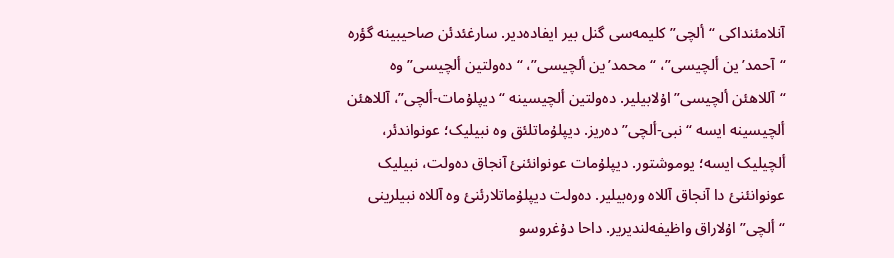آنلامئنداکی “ألچی” کلیمەسی گنل بیر ایفادەدیر. سارغئدئن صاحیبینە گؤرە “آحمد’ین ألچیسی”، “محمد’ین ألچیسی”، “دەولتین ألچیسی” وە “آللاهئن ألچیسی” اۇلابیلیر. دەولتین ألچیسینە “دیپلۇمات-ألچی”، آللاهئن ألچیسینە ایسە “نبی-ألچی” دەریز. دیپلۇماتلئق وە نبیلیک؛ عونواندئر، ألچیلیک ایسە؛ یوموشتور. دیپلۇمات عونوانئنئ آنجاق دەولت، نبیلیک عونوانئنئ دا آنجاق آللاە ورەبیلیر. دەولت دیپلۇماتلارئنئ وە آللاە نبیلرینی “ألچی” اۇلاراق واظیفەلندیریر. داحا دۇغروسو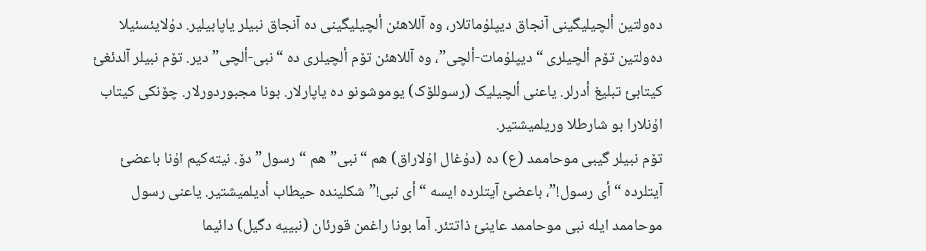دەولتین ألچیلیگینی آنجاق دیپلۇماتلار، وە آللاهئن ألچیلیگینی دە آنجاق نبیلر یاپابیلیر. دۇلایئسئیلا دەولتین تۆم ألچیلری “دیپلۇمات-ألچی”، وە آللاهئن تۆم ألچیلری دە “نبی-ألچی”دیر. تۆم نبیلر آلدئغئ کیتابئ تبلیغ أدرلر. یاعنی ألچیلیک (رسوللۆک) یوموشونو دە یاپارلار. بونا مجبوردورلار. چۆنکی کیتاب اۇنلارا بو شارطلا وریلمیشتیر.
تۆم نبیلر گیبی موحاممد (ع) دە (دۇغال اۇلاراق) هم “نبی” هم “رسول”دۆ. نیتەکیم اۇنا باعضئ آیتلردە “أی رسول!”، باعضئ آیتلردە ایسە “أی نبی!” شکلیندە حیطاب أدیلمیشتیر. یاعنی رسول موحاممد ایلە نبی موحاممد عاینئ ذاتتئر. آما بونا راغمن قورئان (نبییە دگیل) دائیما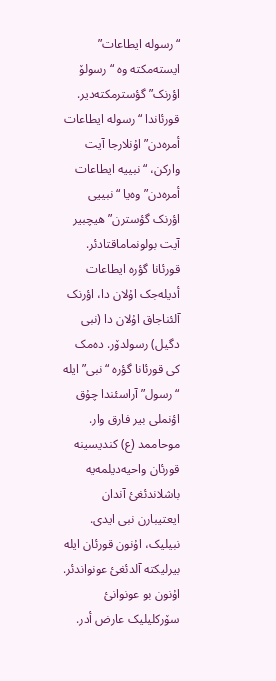“رسولە ایطاعات” ایستەمکتە وە “رسولۆ اؤرنک” گؤسترمکتەدیر. قورئاندا “رسولە ایطاعات أمرەدن” اۇنلارجا آیت وارکن، “نبییە ایطاعات أمرەدن” وەیا “نبییی اؤرنک گؤسترن” هیچبیر آیت بولونماماقتادئر. قورئانا گؤرە ایطاعات أدیلەجک اۇلان دا، اؤرنک آلئناجاق اۇلان دا (نبی دگیل) رسولدۆر. دەمک کی قورئانا گؤرە “نبی” ایلە “رسول” آراسئندا چۇق اؤنملی بیر فارق وار.
موحاممد (ع) کندیسینە قورئان واحیەدیلمەیە باشلاندئغئ آندان ایعتیبارن نبی ایدی. نبیلیک، اۇنون قورئان ایلە بیرلیکتە آلدئغئ عونواندئر. اۇنون بو عونوانئ سۆرکلیلیک عارض أدر.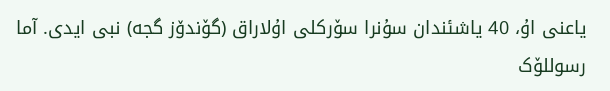یاعنی اۇ، 40 یاشئندان سۇنرا سۆرکلی اۇلاراق (گۆندۆز گجە) نبی ایدی. آما رسوللۆک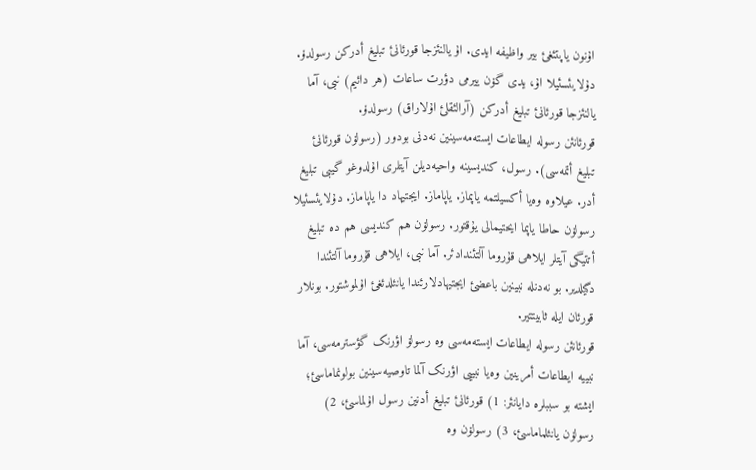اۇنون یاپتئغئ بیر واظیفە ایدی. اۇ یالنئزجا قورئانئ تبلیغ أدرکن رسولدۆ. دۇلایئسئیلا اۇ، یدی گۆن ییرمی دؤرت ساعات (هر دائیم) نبی، آما یالنئزجا قورئانئ تبلیغ أدرکن (آرالئقلئ اۇلاراق) رسولدۆ.
قورئانئن رسولە ایطاعات ایستەمەسینین نەدنی بودور (رسولۆن قورئانئ تبلیغ أتمەسی). رسول، کندیسینە واحیەدیلن آیتلری اۇلدوغو گیبی تبلیغ أدر. عیلاوە وەیا أکسیلتمە یاپماز. یاپاماز. ایجتیهاد دا یاپاماز. دۇلایئسئیلا رسولۆن حاطا یاپما ایحتیمالی یۇقتور. رسولۆن هم کندیسی هم دە تبلیغ أتتیگی آیتلر ایلاهی قۇروما آلتئندادئر. آما نبی، ایلاهی قۇروما آلتئندا دگیلدیر. بو نەدنلە نبینین باعضئ ایجتیهادلارئندا یانئلدئغئ اۇلموشتور. بونلار قورئان ایلە ثابیتتیر.
قورئانئن رسولە ایطاعات ایستەمەسی وە رسولۆ اؤرنک گؤسترمەسی، آما نبییە ایطاعات أمرینین وەیا نبییی اؤرنک آلما تاوصیەسینین بولونماماسئ؛ ایشتە بو سببلرە دایانئر: 1) قورئانئ تبلیغ أدنین رسول اۇلماسئ، 2) رسولۆن یانئلماماسئ، 3) رسولۆن وە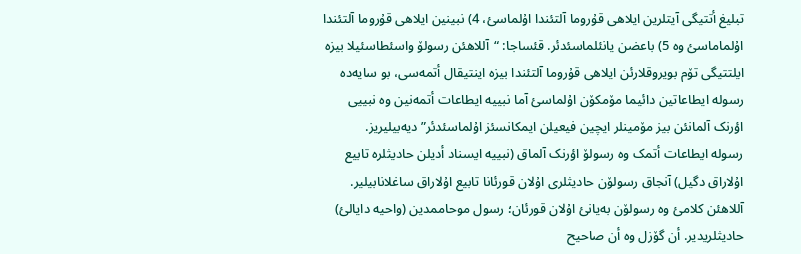تبلیغ أتتیگی آیتلرین ایلاهی قۇروما آلتئندا اۇلماسئ، 4) نبینین ایلاهی قۇروما آلتئندا اۇلماماسئ وە 5) باعضن یانئلماسئدئر. قئساجا: “آللاهئن رسولۆ واسئطاسئیلا بیزە ایلتتیگی تۆم بویروقلارئن ایلاهی قۇروما آلتئندا بیزە اینتیقال أتمەسی، بو سایەدە رسولە ایطاعاتین دائیما مۆمکۆن اۇلماسئ آما نبییە ایطاعات أتمەنین وە نبییی اؤرنک آلمانئن بیز مۆمینلر ایچین فیعیلن ایمکانسئز اۇلماسئدئر” دیەبیلیریز.
رسولە ایطاعات أتمک وە رسولۆ اؤرنک آلماق (نبییە ایسناد أدیلن حادیثلرە تابیع اۇلاراق دگیل) آنجاق رسولۆن حادیثلری اۇلان قورئانا تابیع اۇلاراق ساغلانابیلیر. آللاهئن کلامئ وە رسولۆن بەیانئ اۇلان قورئان؛ رسول موحاممدین (واحیە دایالئ) حادیثلریدیر. أن گۆزل وە أن صاحیح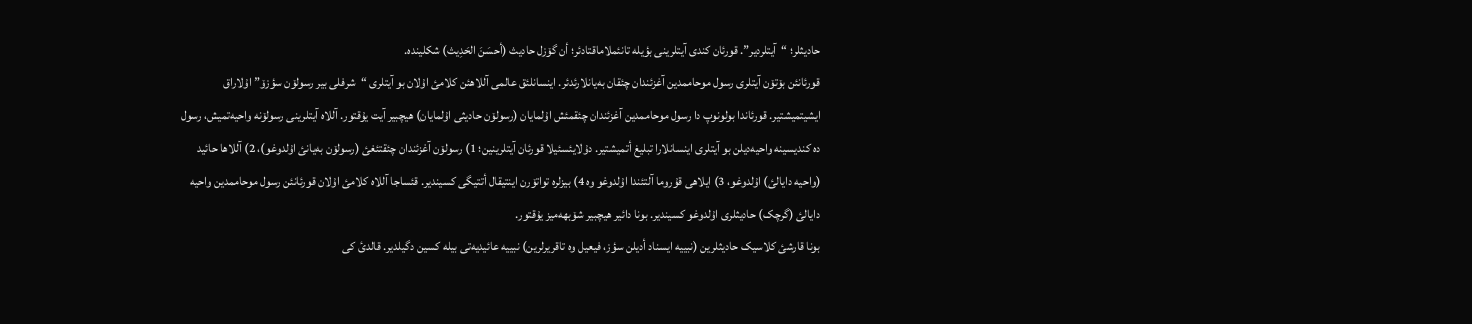حادیثلر؛ “آیتلردیر”. قورئان کندی آیتلرینی بؤیلە تانئملاماقتادئر؛ أن گۆزل حادیث (أحسَنَ الحَدِیث) شکلیندە.
قورئانئن بۆتۆن آیتلری رسول موحاممدین آغزئندان چئقان بەیانلارئدئر. اینسانلئق عالمی آللاهئن کلامئ اۇلان بو آیتلری “شرفلی بیر رسولۆن سؤزۆ” اۇلاراق ایشیتمیشتیر. قورئاندا بولونوپ دا رسول موحاممدین آغزئندان چئقمئش اۇلمایان (رسولۆن حادیثی اۇلمایان) هیچبیر آیت یۇقتور. آللاە آیتلرینی رسولۆنە واحیەتمیش، رسول دە کندیسینە واحیەدیلن بو آیتلری اینسانلارا تبلیغ أتمیشتیر. دۇلایئسئیلا قورئان آیتلرینین؛ 1) رسولۆن آغزئندان چئقتئغئ (رسولۆن بەیانئ اۇلدوغو)، 2) آللاها حائید (واحیە دایالئ) اۇلدوغو، 3) ایلاهی قۇروما آلتئندا اۇلدوغو وە 4) بیزلرە تواتۆرن اینتیقال أتتیگی کسیندیر. قئساجا آللاە کلامئ اۇلان قورئانئن رسول موحاممدین واحیە دایالئ (گرچک) حادیثلری اۇلدوغو کسیندیر. بونا دائیر هیچبیر شۆبهەمیز یۇقتور.
بونا قارشئ کلاسیک حادیثلرین (نبییە ایسناد أدیلن سؤز، فیعیل وە تاقریرلرین) نبییە عائیدیەتی بیلە کسین دگیلدیر. قالدئ کی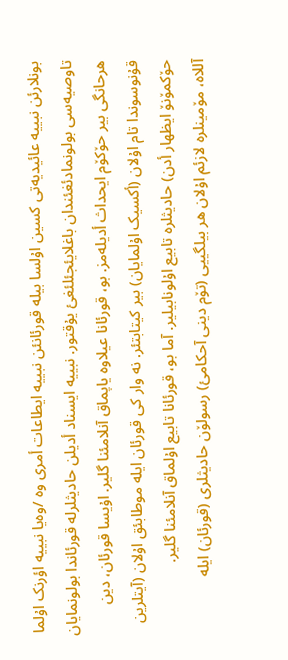بونلارئن نبییە عائیدیەتی کسین اۇلسا بیلە قورئانئن نبییە ایطاعات أمری وە /وەیا نبییە اؤرنک اۇلما تاوصیەسی بولونمادئغئندان باغلایئجئلئغئ یۇقتور. نبییە ایسناد أدیلن حادیثلرلە قورئاندا بولونمایان هرحانگی بیر حۆکۆم ایحداث أدیلەمز. بو، قورئانا عیلاوە یاپماق آنلامئنا گلیر. اۇیسا قورئان، دین قۇنوسوندا تام اۇلان (أکسیک اۇلمایان) بیر کیتابتئر. نە وار کی قورئان ایلە موطابئق اۇلان (آیتلرین حۆکمۆنۆ ایظهار أدن) حادیثلرە تابیع اۇلونابیلیر. آما بو، قورئانا تابیع اۇلماق آنلامئنا گلیر.
آللاە، مۆمینلرە لازئم اۇلان هر بیلگییی (تۆم دینی آحکامئ) رسولۆن حادیثلری (قورئان) ایلە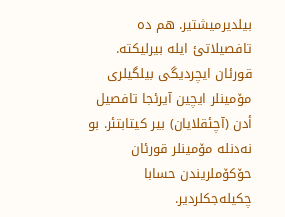بیلدیرمیشتیر. هم دە تافصیلاتئ ایلە بیرلیکتە. قورئان ایچردیگی بیلگیلری مۆمینلر ایچین آیرئجا تافصیل أدن (آچئقلایان) بیر کیتابتئر. بو نەدنلە مۆمینلر قورئان حۆکۆملریندن حسابا چکیلەجکلردیر.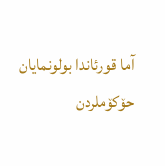آما قورئاندا بولونمایان حۆکۆملردن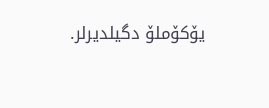یۆکۆملۆ دگیلدیرلر.